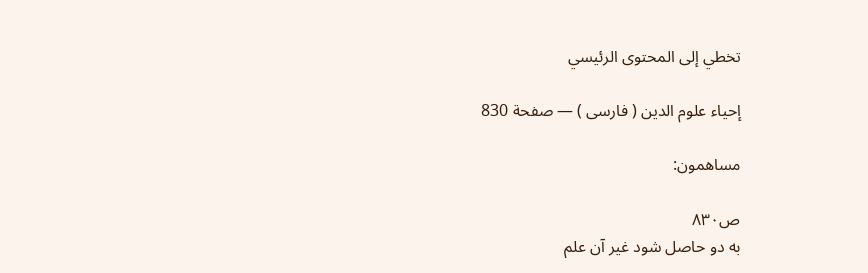تخطي إلى المحتوى الرئيسي

إحياء علوم الدين ( فارسى ) — صفحة 830

مساهمون:

ص٨٣٠
به دو حاصل شود غير آن علم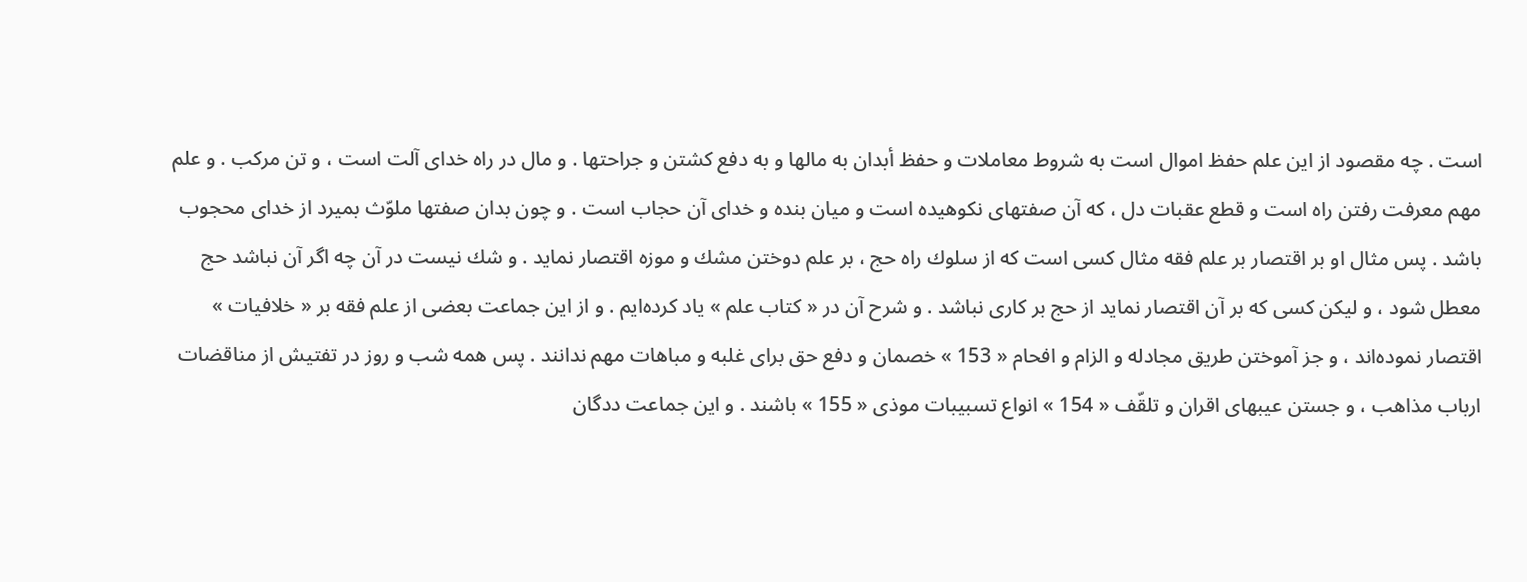است . چه مقصود از اين علم حفظ اموال است به شروط معاملات و حفظ أبدان به مالها و به دفع كشتن و جراحتها . و مال در راه خداى آلت است ، و تن مركب . و علم مهم معرفت رفتن راه است و قطع عقبات دل ، كه آن صفتهاى نكوهيده است و ميان بنده و خداى آن حجاب است . و چون بدان صفتها ملوّث بميرد از خداى محجوب باشد . پس مثال او بر اقتصار بر علم فقه مثال كسى است كه از سلوك راه حج ، بر علم دوختن مشك و موزه اقتصار نمايد . و شك نيست در آن چه اگر آن نباشد حج معطل شود ، و ليكن كسى كه بر آن اقتصار نمايد از حج بر كارى نباشد . و شرح آن در « كتاب علم » ياد كرده‌ايم . و از اين جماعت بعضى از علم فقه بر « خلافيات » اقتصار نموده‌اند ، و جز آموختن طريق مجادله و الزام و افحام « 153 » خصمان و دفع حق براى غلبه و مباهات مهم ندانند . پس همه شب و روز در تفتيش از مناقضات ارباب مذاهب ، و جستن عيبهاى اقران و تلقّف « 154 » انواع تسبيبات موذى « 155 » باشند . و اين جماعت ددگان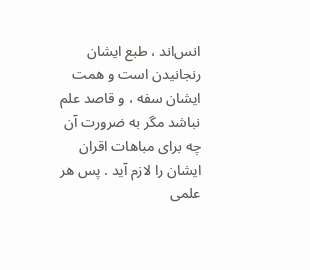انس‌اند ، طبع ايشان رنجانيدن است و همت ايشان سفه ، و قاصد علم نباشد مگر به ضرورت آن چه براى مباهات اقران ايشان را لازم آيد . پس هر علمى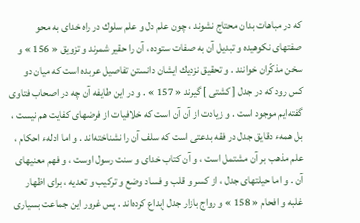كه در مباهات بدان محتاج نشوند ، چون علم دل و علم سلوك در راه خداى به محو صفتهاى نكوهيده و تبديل آن به صفات ستوده ، آن را حقير شمرند و تزويق « 156 » و سخن مذكّران خوانند . و تحقيق نزديك ايشان دانستن تفاصيل عربده است كه ميان دو كس رود كه در جدل [ كشتى ] گيرند « 157 » . و در اين طايفه آن چه در اصحاب فتاوى گفته‌ايم موجود است . و زيادت از آن آن است كه خلافيات از فرضهاى كفايت هم نيست ، بل همهء دقايق جدل در فقه بدعتى است كه سلف آن را نشناخته‌اند . و اما ادلهء احكام ، علم مذهب بر آن مشتمل است ، و آن كتاب خداى و سنت رسول اوست ، و فهم معنيهاى آن . و اما حيلتهاى جدل ، از كسر و قلب و فساد وضع و تركيب و تعديه ، براى اظهار غلبه و افحام « 158 » و رواج بازار جدل إبداع كرده‌اند . پس غرور اين جماعت بسيارى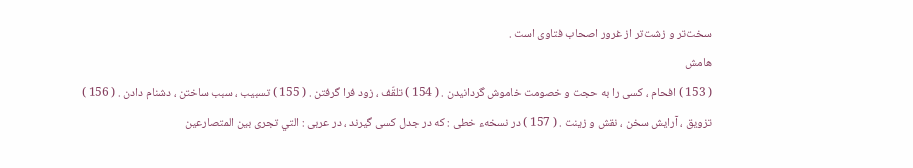سخت‌تر و زشت‌تر از غرور اصحاب فتاوى است .
هامش
( 153 ) افحام ، كسى را به حجت و خصومت خاموش گردانيدن . ( 154 ) تلقّف ، زود فرا گرفتن . ( 155 ) تسبيب ، سبب ساختن ، دشنام دادن . ( 156 ) تزويق ، آرايش سخن ، نقش و زينت . ( 157 ) در نسخهء خطى : كه در جدل كسى گيرند ، در عربى : التي تجرى بين المتصارعين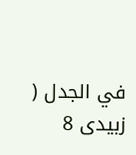في الجدل ( زبيدى 8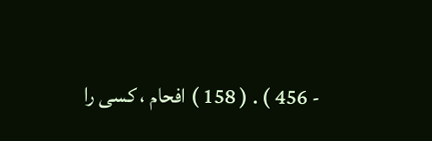- 456 ) . ( 158 ) افحام ، كسى را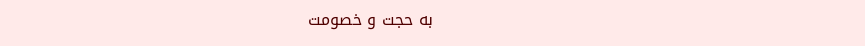به حجت و خصومت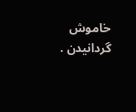خاموش گردانيدن .